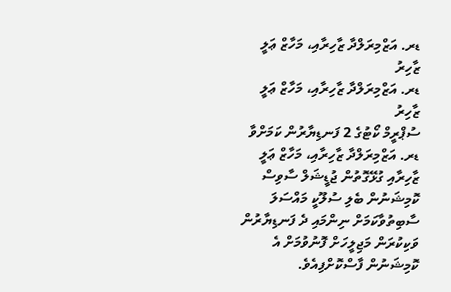ޑރ. އަޒްމިރަލްދާ ޒާހިރާއި، މަހާޒް ޢަލީ ޒާހިރު
ޑރ. އަޒްމިރަލްދާ ޒާހިރާއި، މަހާޒް ޢަލީ ޒާހިރު
ސުޕްރީމް ކޯޓުގެ 2 ފަނޑިޔާރުން ކަމަށްވާ ޑރ. އަޒްމިރަލްދާ ޒާހިރާއި، މަހާޒް ޢަލީ ޒާހިރާއި ގުޅޭގޮތުން ޖުޑީޝަލް ސާވިސް ކޮމިޝަނުން ބެލި ސުލޫކީ މައްސަލަ ސާބިތުވާކަމަށް ނިންމައި ދެ ފަނޑިޔާރުން ވަކިކުރަން މަޖިލީހަށް ފޮނުވުމަށް އެ ކޮމިޝަނުން ފާސްކޮށްފިއެވެ.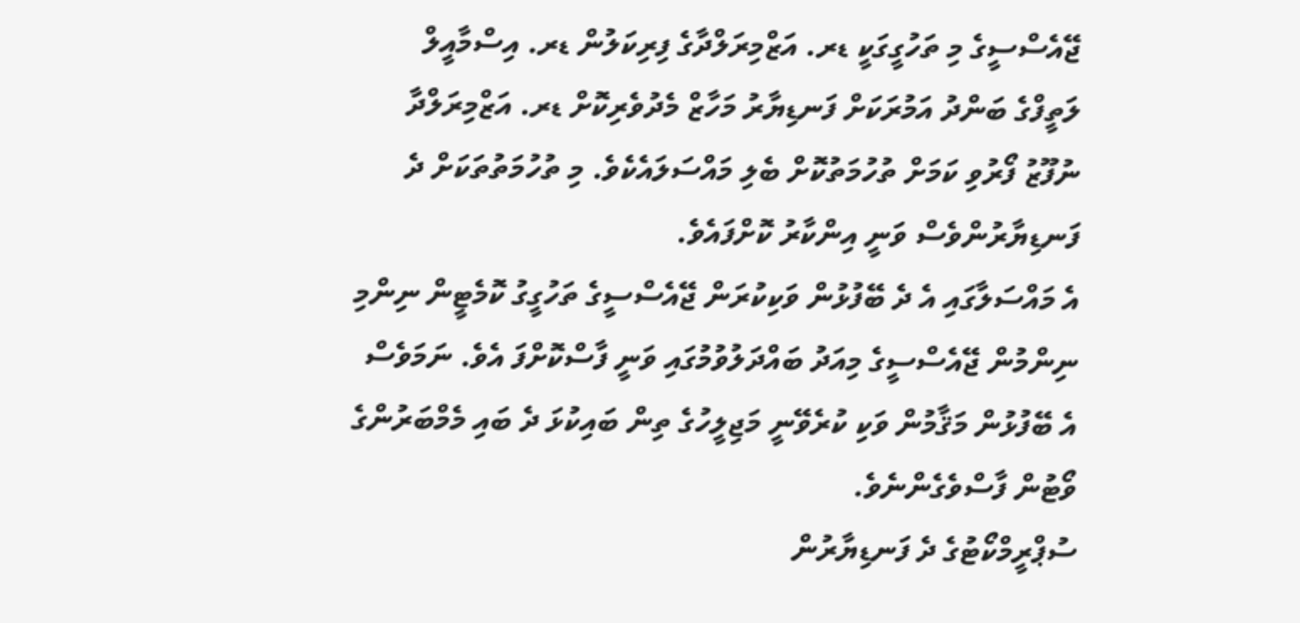ޖޭއެސްސީގެ މި ތަހުގީގަކީ ޑރ. އަޒްމިރަލްދާގެ ފިރިކަލުން ޑރ. އިސްމާއީލް ލަތީފްގެ ބަންދު އަމުރަކަށް ފަނޑިޔާރު މަހާޒް މެދުވެރިކޮށް ޑރ. އަޒްމިރަލްދާ ނުފޫޒު ފޯރުވި ކަމަށް ތުހުމަތުކޮށް ބެލި މައްސަލައެކެވެ. މި ތުހުމަތުތަކަށް ދެ ފަނޑިޔާރުންވެސް ވަނީ އިންކާރު ކޮށްފައެވެ.
އެ މައްސަލާގައި އެ ދެ ބޭފުޅުން ވަކިކުރަން ޖޭއެސްސީގެ ތަހުގީގު ކޮމެޓީން ނިންމި ނިންމުން ޖޭއެސްސީގެ މިއަދު ބައްދަލުވުމުގައި ވަނީ ފާސްކޮށްފަ އެވެ. ނަމަވެސް އެ ބޭފުޅުން މަޤާމުން ވަކި ކުރެވޭނީ މަޖިލީހުގެ ތިން ބައިކުޅަ ދެ ބައި މެމްބަރުންގެ ވޯޓުން ފާސްވެގެންނެވެ.
ސުޕްރީމްކޯޓުގެ ދެ ފަނޑިޔާރުން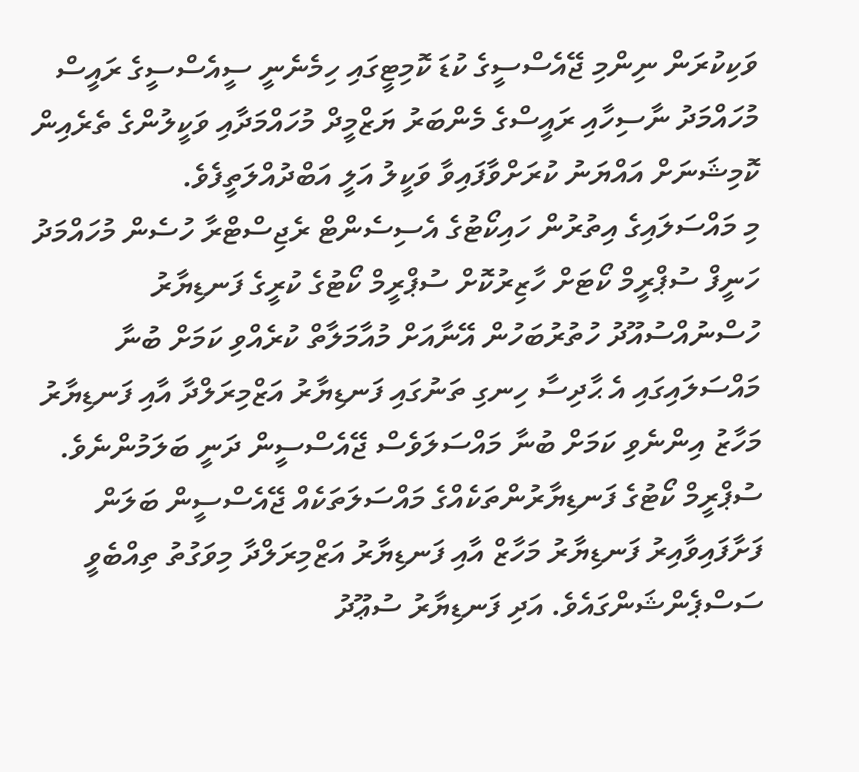ވަކިކުރަން ނިންމި ޖޭއެސްސީގެ ކުޑަ ކޮމިޓީގައި ހިމެނެނީ ސީއެސްސީގެ ރައީސް މުހައްމަދު ނާސިހާއި ރައީސްގެ މެންބަރު ޔަޒްމީދް މުހައްމަދާއި ވަކީލުންގެ ތެރެއިން ކޮމިޝަނަށް އައްޔަނު ކުރަށްވާފައިވާ ވަކީލު އަލީ އަބްދުއްލަތީފެވެ.
މި މައްސަލައިގެ އިތުރުން ހައިކޯޓުގެ އެސިސެންޓް ރެޖިސްޓްރާ ހުސެން މުހައްމަދު ހަނީފް ސުޕްރީމް ކޯޓަށް ހާޒިރުކޮށް ސުޕްރީމް ކޯޓުގެ ކުރީގެ ފަނޑިޔާރު ހުސްނުއްސުއޫދު ހުތުރުބަހުން އޭނާއަށް މުއާމަލާތް ކުރެއްވި ކަމަށް ބުނާ މައްސަލައިގައި އެ ޙާދިސާ ހިނގި ތަނުގައި ފަނޑިޔާރު އަޒްމިރަލްދާ އާއި ފަނޑިޔާރު މަހާޒު އިންނެވި ކަމަށް ބުނާ މައްސަލަވެސް ޖޭއެސްސީން ދަނީ ބަލަމުންނެވެ.
ސުޕްރީމް ކޯޓުގެ ފަނޑިޔާރުންތަކެއްގެ މައްސަލަތަކެއް ޖޭއެސްސީން ބަލަން ފަށާފައިވާއިރު ފަނޑިޔާރު މަހާޒް އާއި ފަނޑިޔާރު އަޒްމިރަލްދާ މިވަގުތު ތިއްބެވީ ސަސްޕެންޝަންގައެވެ. އަދި ފަނޑިޔާރު ސުޢޫދު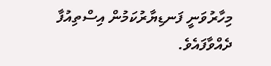މިހާރުވަނީ ފަނޑިޔާރުކަމުން އިސްތިއުފާ ދެއްވާފައެވެ.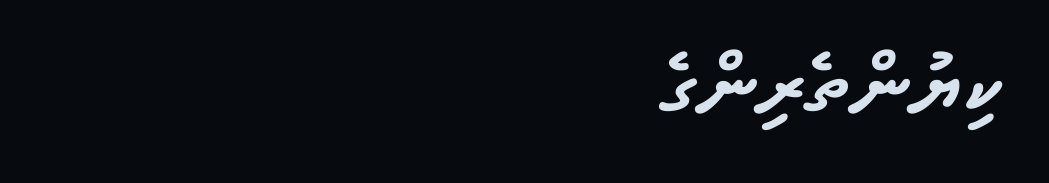ކިޔުންތެރިންގެ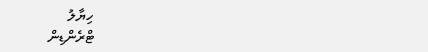ހިޔާލު
ޓްރެންޑިން